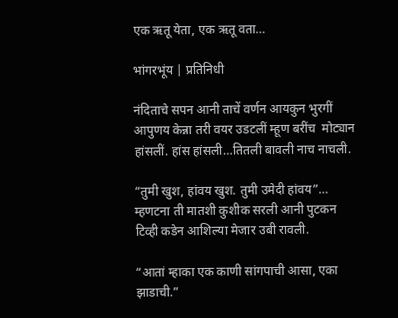एक ऋतू येता, एक ऋतू वता…

भांगरभूंय | प्रतिनिधी

नंदिताचे सपन आनी ताचें वर्णन आयकुन भुरगीं आपुणय केन्ना तरी वयर उडटलीं म्हूण बरींच  मोट्यान हांसलीं. हांस हांसली…तितली बावली नाच नाचली.

“तुमी खुश, हांवय खुश. तुमी उमेदी हांवय”… म्हणटना ती मातशी कुशीक सरली आनी पुटकन टिव्ही कडेन आशिल्या मेजार उबी रावली.

“आतां म्हाका एक काणी सांगपाची आसा, एका झाडाची.”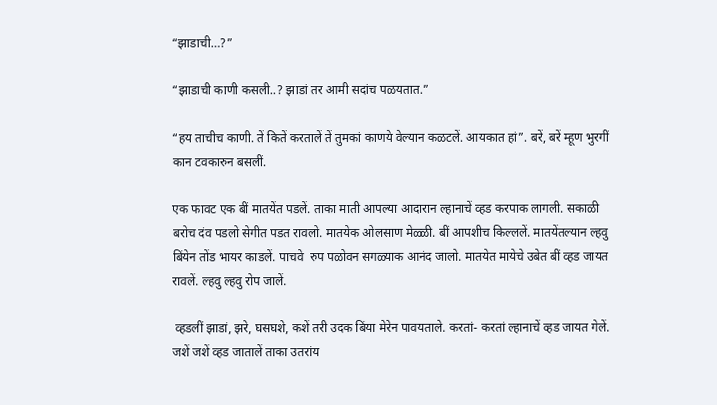“झाडाची…?”

“झाडाची काणी कसली..? झाडां तर आमी सदांच पळयतात.”

“हय ताचीच काणी. तें कितें करतालें तें तुमकां काणये वेल्यान कळटलें. आयकात हां”. बरें, बरें म्हूण भुरगीं कान टवकारुन बसलीं.

एक फावट एक बीं मातयेंत पडलें. ताका माती आपल्या आदारान ल्हानाचें व्हड करपाक लागली. सकाळी बरोच दंव पडलो सेगीत पडत रावलो. मातयेक ओलसाण मेळ्ळी. बीं आपशीच किल्ललें. मातयेंतल्यान ल्हवु बिंयेन तोंड भायर काडलें. पाचवे  रुप पळोवन सगळ्याक आनंद जालो. मातयेत मायेचे उबेत बीं व्हड जायत रावलें. ल्हवु ल्हवु रोप जालें.

 व्हडलीं झाडां, झरे, घसघशे, कशें तरी उदक बिंया मेरेन पावयताले. करतां- करतां ल्हानाचें व्हड जायत गेलें. जशें जशें व्हड जातालें ताका उतरांय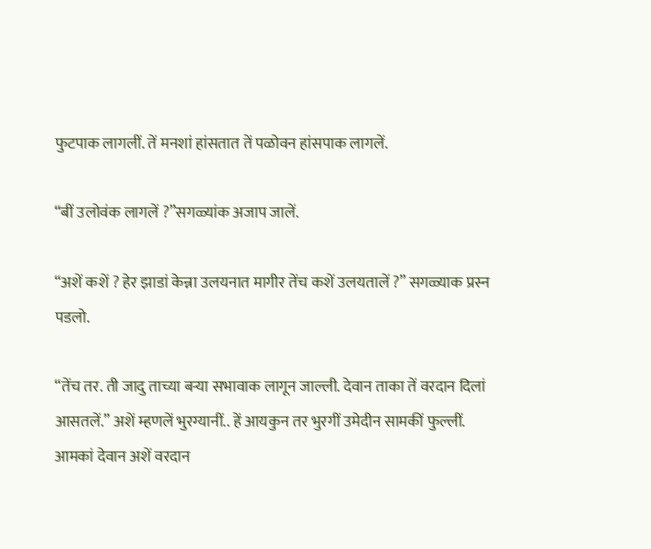फुटपाक लागलीं. तें मनशां हांसतात तें पळोवन हांसपाक लागलें.

“बीं उलोवंक लागलें ?”सगळ्यांक अजाप जालें.

“अशें कशें ? हेर झाडां केन्ना उलयनात मागीर तेंच कशें उलयतालें ?” सगळ्याक प्रस्न पडलो.

“तेंच तर. ती जादु ताच्या बऱ्या सभावाक लागून जाल्ली. देवान ताका तें वरदान दिलां आसतलें.” अशें म्हणलें भुरग्यानीं.. हें आयकुन तर भुरगीं उमेदीन सामकीं फुल्लीं. आमकां देवान अशें वरदान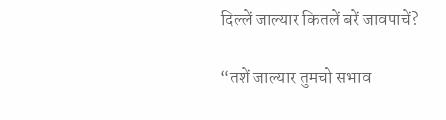दिल्लें जाल्यार कितलें बरें जावपाचें?

“तशें जाल्यार तुमचो सभाव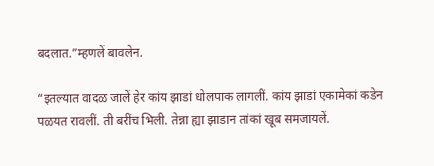बदलात.”म्हणलें बावलेन.

“इतल्यात वादळ जालें हेर कांय झाडां धोलपाक लागलीं. कांय झाडां एकामेकां कडेन पळयत रावलीं. ती बरींच भिली. तेन्ना ह्या झाडान तांकां खूब समजायलें.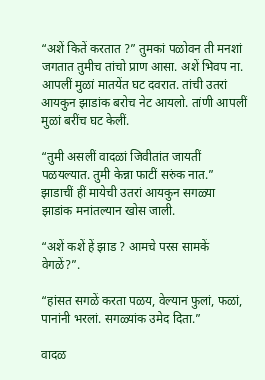“अशें कितें करतात ?” तुमकां पळोवन ती मनशां जगतात तुमीच तांचो प्राण आसा. अशें भिवप ना. आपलीं मुळां मातयेंत घट दवरात. तांची उतरां आयकुन झाडांक बरोच नेट आयलो. तांणी आपलीं मुळां बरींच घट केलीं.

“तुमी असलीं वादळां जिवीतांत जायतीं पळयल्यात. तुमी केन्ना फाटीं सरुंक नात.” झाडाचीं हीं मायेची उतरां आयकुन सगळ्या झाडांक मनांतल्यान खोस जाली.

“अशें कशें हें झाड ? आमचे परस सामकें वेगळें?”.

“हांसत सगळें करता पळय, वेल्यान फुलां, फळां, पानांनी भरलां. सगळ्यांक उमेद दिता.”

वादळ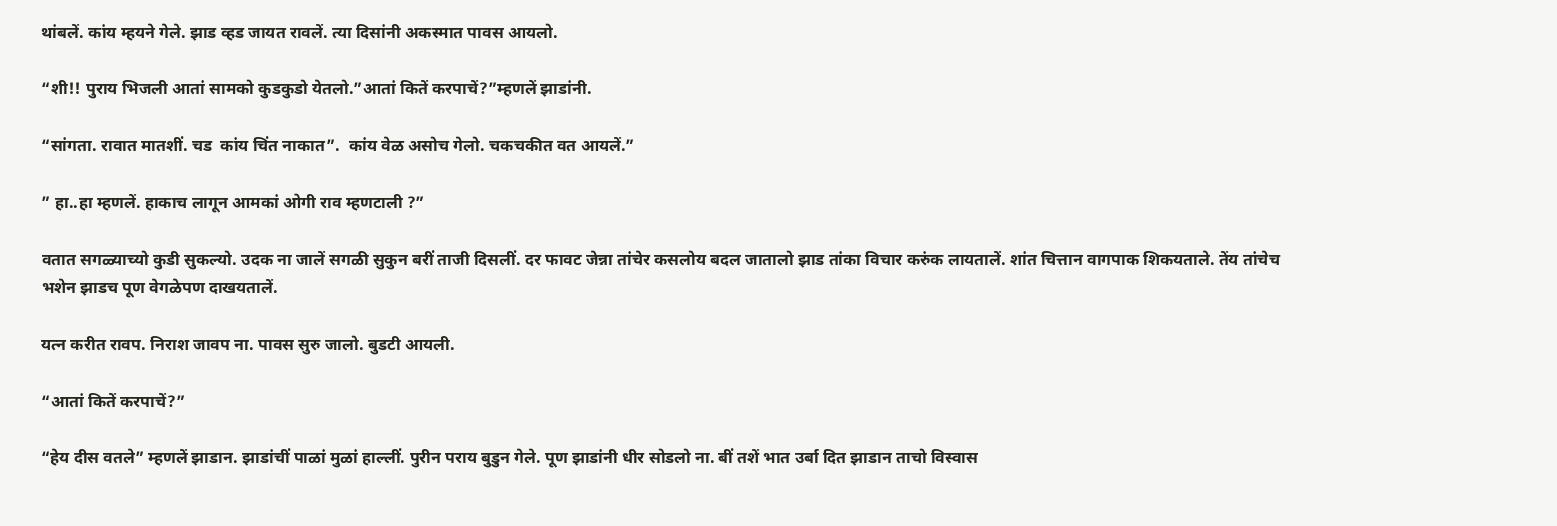थांबलें. कांय म्हयने गेले. झाड व्हड जायत रावलें. त्या दिसांनी अकस्मात पावस आयलो.

“शी!! पुराय भिजली आतां सामको कुडकुडो येतलो.”आतां कितें करपाचें?”म्हणलें झाडांनी.

“सांगता. रावात मातशीं. चड  कांय चिंत नाकात”.  कांय वेळ असोच गेलो. चकचकीत वत आयलें.”

” हा..हा म्हणलें. हाकाच लागून आमकां ओगी राव म्हणटाली ?”

वतात सगळ्याच्यो कुडी सुकल्यो. उदक ना जालें सगळी सुकुन बरीं ताजी दिसलीं. दर फावट जेन्ना तांचेर कसलोय बदल जातालो झाड तांका विचार करुंक लायतालें. शांत चित्तान वागपाक शिकयताले. तेंय तांचेच भशेन झाडच पूण वेगळेपण दाखयतालें.

यत्न करीत रावप. निराश जावप ना. पावस सुरु जालो. बुडटी आयली.

“आतां कितें करपाचें?”

“हेय दीस वतले” म्हणलें झाडान. झाडांचीं पाळां मुळां हाल्लीं. पुरीन पराय बुडुन गेले. पूण झाडांनी धीर सोडलो ना. बीं तशें भात उर्बा दित झाडान ताचो विस्वास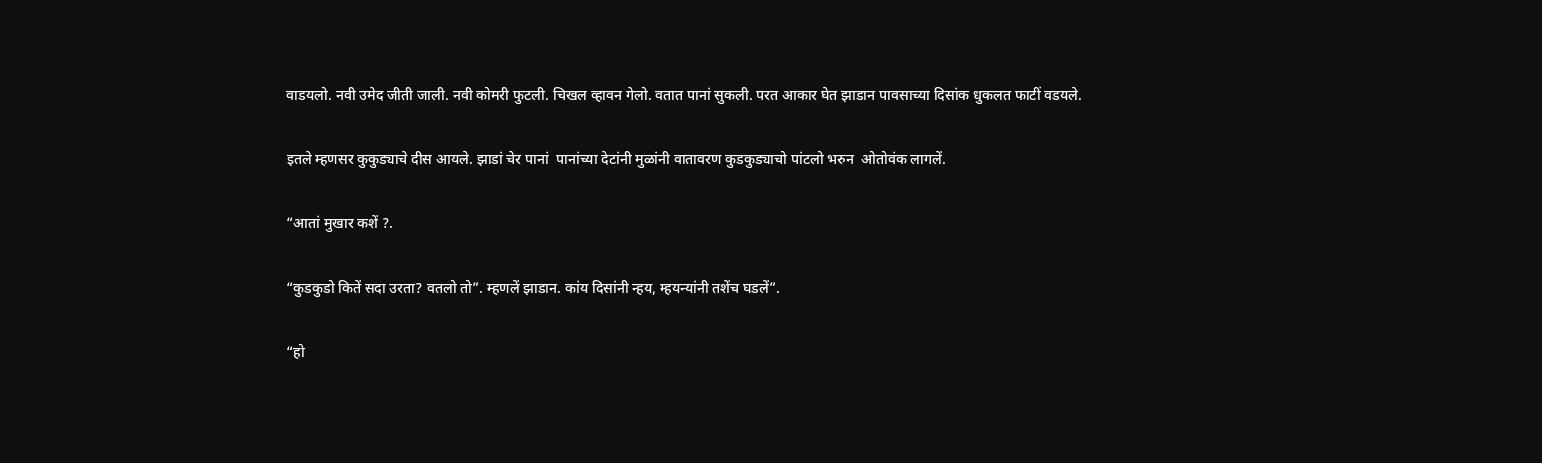वाडयलो. नवी उमेद जीती जाली. नवी कोमरी फुटली. चिखल व्हावन गेलो. वतात पानां सुकली. परत आकार घेत झाडान पावसाच्या दिसांक धुकलत फाटीं वडयले.

इतले म्हणसर कुकुड्याचे दीस आयले. झाडां चेर पानां  पानांच्या देटांनी मुळांनी वातावरण कुडकुड्याचो पांटलो भरुन  ओतोवंक लागलें.

“आतां मुखार कशें ?.

“कुडकुडो कितें सदा उरता? वतलो तो”. म्हणलें झाडान. कांय दिसांनी न्हय, म्हयन्यांनी तशेंच घडलें”.

“हो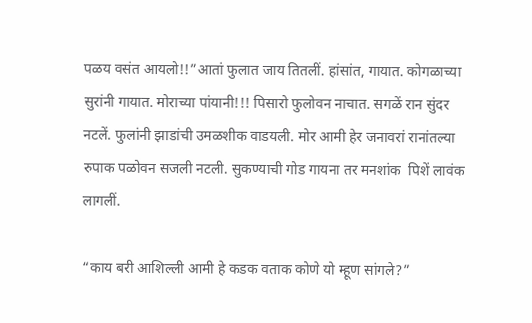पळय वसंत आयलो!!”आतां फुलात जाय तितलीं. हांसांत, गायात. कोगळाच्या सुरांनी गायात. मोराच्या पांयानी!!! पिसारो फुलोवन नाचात. सगळें रान सुंदर नटलें. फुलांनी झाडांची उमळशीक वाडयली. मोर आमी हेर जनावरां रानांतल्या रुपाक पळोवन सजली नटली. सुकण्याची गोड गायना तर मनशांक  पिशें लावंक लागलीं.

“काय बरी आशिल्ली आमी हे कडक वताक कोणे यो म्हूण सांगले?”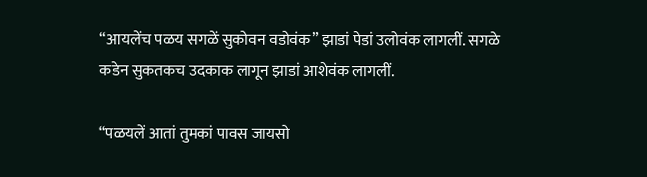“आयलेंच पळय सगळें सुकोवन वडोवंक” झाडां पेडां उलोवंक लागलीं. सगळे कडेन सुकतकच उदकाक लागून झाडां आशेवंक लागलीं.

“पळयलें आतां तुमकां पावस जायसो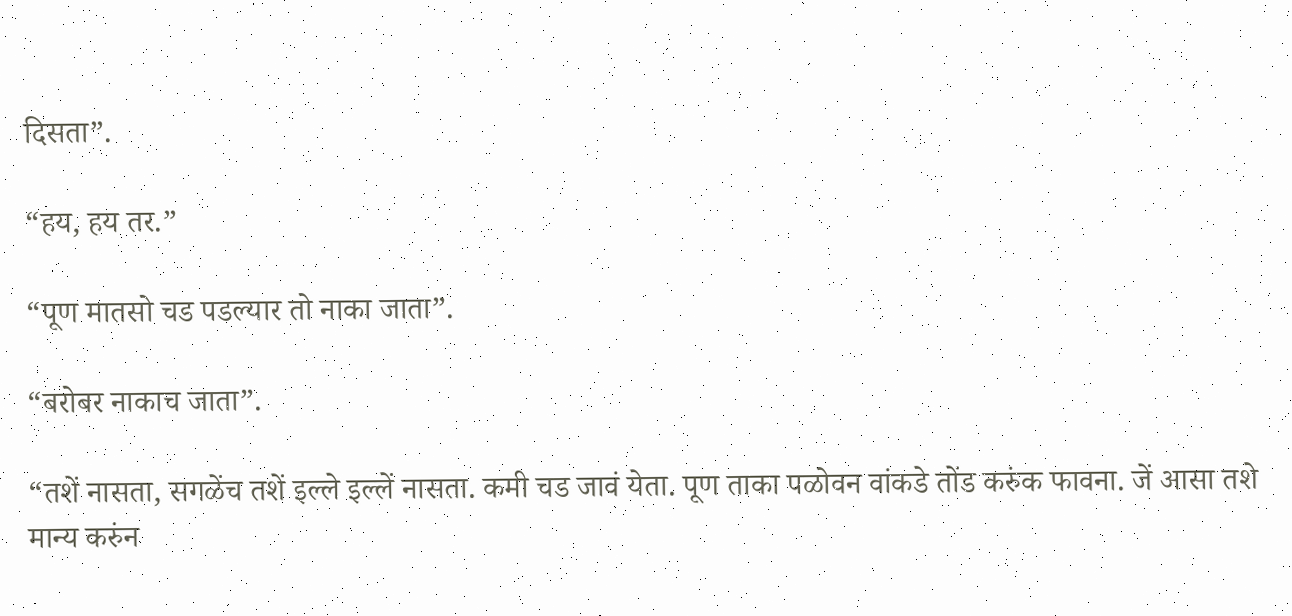दिसता”.

“हय, हय तर.”

“पूण मातसो चड पडल्यार तो नाका जाता”.

“बरोबर नाकाच जाता”.

“तशें नासता, सगळेंच तशें इल्ले इल्लें नासता. कमी चड जावं येता. पूण ताका पळोवन वांकडे तोंड करुंक फावना. जें आसा तशे मान्य करुंन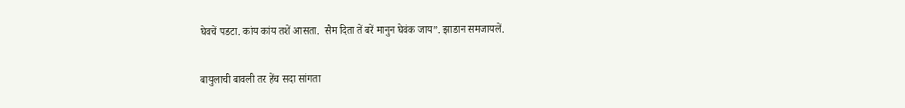घेवचें पडटा. कांय कांय तशें आसता.  सैम दिता तें बरें मानुन घेवंक जाय”. झाडान समजायलें.

बायुलाची बावली तर हेंच सदा सांगता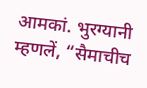आमकां. भुरग्यानी म्हणलें, “सैमाचीच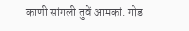काणी सांगली तुवें आमकां. गोड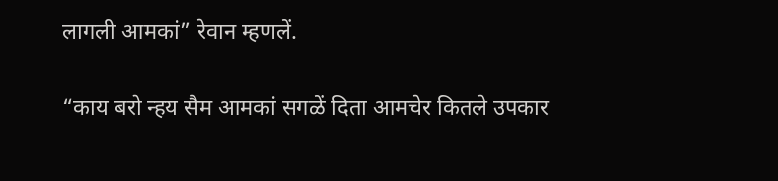लागली आमकां” रेवान म्हणलें.

“काय बरो न्हय सैम आमकां सगळें दिता आमचेर कितले उपकार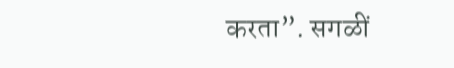करता”. सगळीं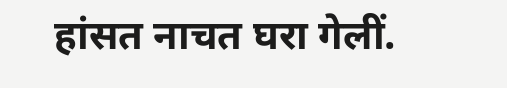हांसत नाचत घरा गेलीं.